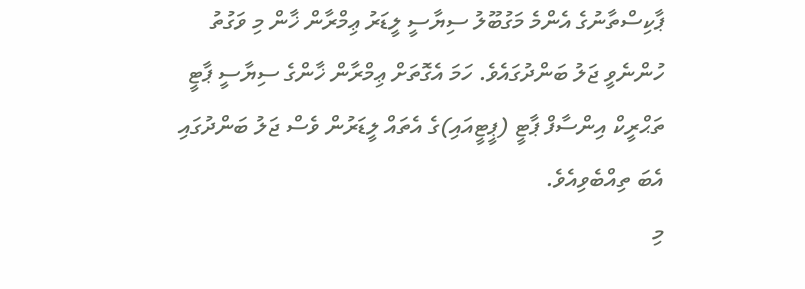ޕާކިސްތާނުގެ އެންމެ މަގުބޫލު ސިޔާސީ ލީޑަރު ޢިމްރާން ޚާން މި ވަގުތު ހުންނެވީ ޖަލު ބަންދުގައެވެ. ހަމަ އެގޮތަށް ޢިމްރާން ޚާންގެ ސިޔާސީ ޕާޓީ ތަޙްރީކް އިންސާފް ޕާޓީ (ޕީޓީއައި)ގެ އެތައް ލީޑަރުން ވެސް ޖަލު ބަންދުގައި އެބަ ތިއްބެވިއެވެ.
މި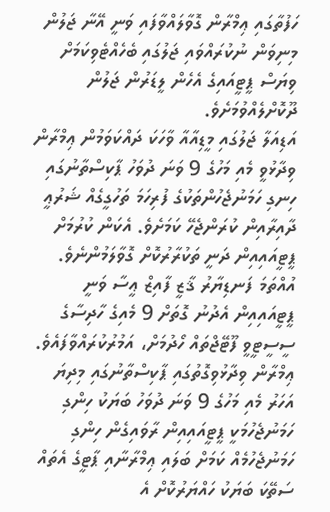ހަފުތާގައި ޢިމްރާން ގޮވާލައްވާފައި ވަނީ އޭނާ ޖަލުން މިނިވަން ނުކުރައްވައި ޖަލުގައި ބެހެއްޓެވިކަމަށް ވިޔަސް ޕީޓީއައިގެ އެހެން ލީޑަރުން ޖަލުން ދޫކޮށްލެއްވުމަށެވެ.
އަޑިއަލާ ޖަލުގައި މީޑިއާއާ ވާހަކަ ދައްކަވަމުން ޢިމްރާން ވިދާޅުވީ މެއި މަހުގެ 9 ވަނަ ދުވަހު ޕާކިސްތާނުގައި ހިނގި ހަމަނުޖެހުންތަކުގެ ފުރިހަމަ ތަހުގީގެއް ޝަރުޢީ ދާއިރާއިން ކުރަންޖެހޭ ކަމަށެވެ. އެކަން ކުރުމަށް ޕީޓީއައިއިން ދަނީ ތަކުރާރުކޮށް ގޮވާލަމުންނެވެ.
އުއްތަމަ ފަނޑިޔާރު ޤާޒީ ފާއިޒް ޢީސާ ވަނީ ޕީޓީއައިއިން އެދުނު ގޮތަށް 9 މެއިގެ ހާދިސާގެ ސީސީޓީވީ ފޫޓޭޖްތައް ހޯދުމަށް، އަމުރުކުރައްވާފައެވެ.
ޢިމްރާން ވިދާޅުވިގޮތުގައި ޕާކިސްތާނުގައި މިދިޔަ އަހަރު މެއި މަހުގެ 9 ވަނަ ދުވަހު ބަޔަކު ހިންގި ހަމަނުޖެހުމަކީ ޕީޓީއައިއިން ރާވައިގެން ހިންގި ހަމަނުޖެހުމެއް ކަމަށް ބަލައި ޢިމްރާނާއި ޕާޓީގެ އެތައް ސަތޭކަ ބަޔަކު ހައްޔަރުކޮށް އެ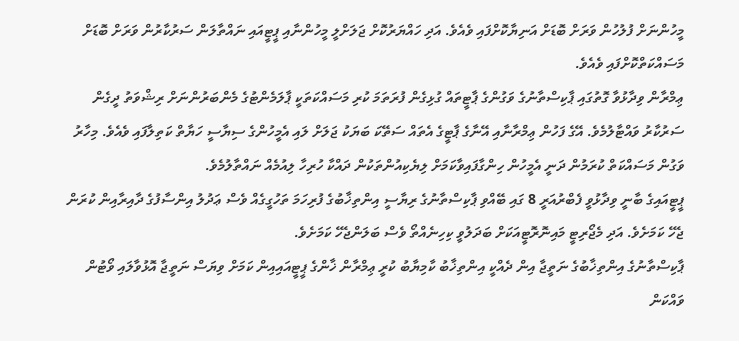މީހުންނަށް ފުލުހުން ވަރަށް ބޮޑަށް އަނިޔާކޮށްފައި ވެއެވެ. އަދި ހައްޔަރުކޮށް ޖަލަށްލީ މީހުންނާއި ޕީޓީއައި ނައްތާލަން ސަރުކާރުން ވަރަށް ބޮޑަށް މަސައްކަތްކޮށްފައި ވެއެވެ.
ޢިމްރާން ވިދާޅުވާ ގޮތުގައި ޕާކިސްތާނުގެ ވަގުންގެ ޕާޓީތައް ގުޅިގެން ފުރަތަމަ ކުރި މަސައްކަތަކީ ޕާލަމެންޓުގެ މެންބަރުންނަށް ރިޝްވަތު ދީގެން ސަރުކާރު ވައްޓާލުމެވެ. އޭގެ ފަހުން ޢިމްރާނާއި އޭނާގެ ޕާޓީގެ އެތައް ސަތޭކަ ބަޔަކު ޖަލަށް ލައި އެމީހުންގެ ސިޔާސީ ހަޔާތް ކަތިލާފައި ވެއެވެ. މިހާރު ވަގުން މަސައްކަތް ކުރަމުން ދަނީ އެމީހުން ހިންގާފައިވާކަމަށް ލިޔެކިއުންތަކުން ދައްކާ ހުރިހާ ލިއުމެއް ނައްތާލުމެވެ.
ޕީޓީއައިގެ ބާނީ ވިދާޅުވީ ފެބްރުއަރީ 8 ގައި ބޭއްވި ޕާކިސްތާނުގެ ރިޔާސީ އިންތިޚާބުގެ ފުރިހަމަ ތަހުގީގެއް ވެސް ޢަދުލު އިންސާފުގެ ދާއިރާއިން ކުރަން ޖެހޭ ކަމަށެވެ. އަދި މެޖޯރިޓީ މައިނޮރޮޓީއަކަށް ބަދަލުވީ ކިހިނެއްތޯ ވެސް ބަލަންޖެހޭ ކަމަށެވެ.
ޕާކިސްތާނުގެ އިންތިޚާބުގެ ނަތީޖާ އިން ދެއްކީ އިންތިޚާބު ކާމިޔާބު ކުރީ ޢިމްރާން ޚާންގެ ޕީޓީއައިއިން ކަމަށް ވިޔަސް ނަތީޖާ އޮޅުވާލައި ވޯޓުން ވައްކަން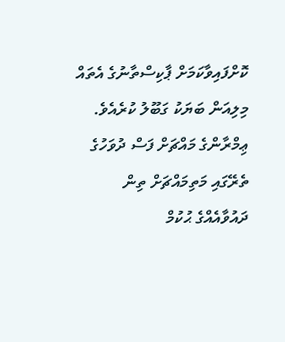ކޮށްފައިވާކަމަށް ޕާކިސްތާނުގެ އެތައް މިލިއަން ބަޔަކު ގަބޫލު ކުރެއެވެ.
ޢިމްރާންގެ މައްޗަށް ފަސް ދުވަހުގެ ތެރޭގައި މަތިމައްޗަށް ތިން ދައުވާއެއްގެ ޙުކުމް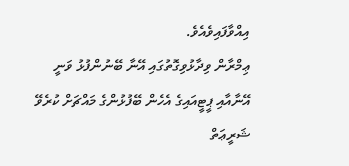އިއްވާފައިވެއެވެ.
ޢިމްރާން ވިދާޅުވިގޮތުގައި އޭނާ ބޭނުންފުޅު ވަނީ އޭނާއާއި ޕީޓީއައިގެ އެހެން ބޭފުޅުންގެ މައްޗަށް ކުރެވޭ ޝަރީޢަތް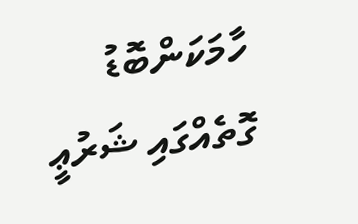ހާމަކަންބޮޑު ގޮތެއްގައި ޝަރުޢީ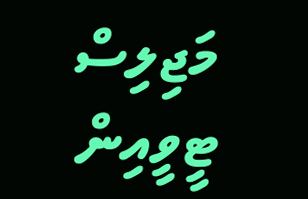މަޖިލިސް ޓީވީއިން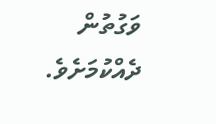ވަގުތުން ދެއްކުމަށެވެ.